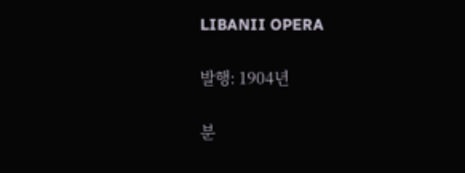LIBANII OPERA

발행: 1904년

분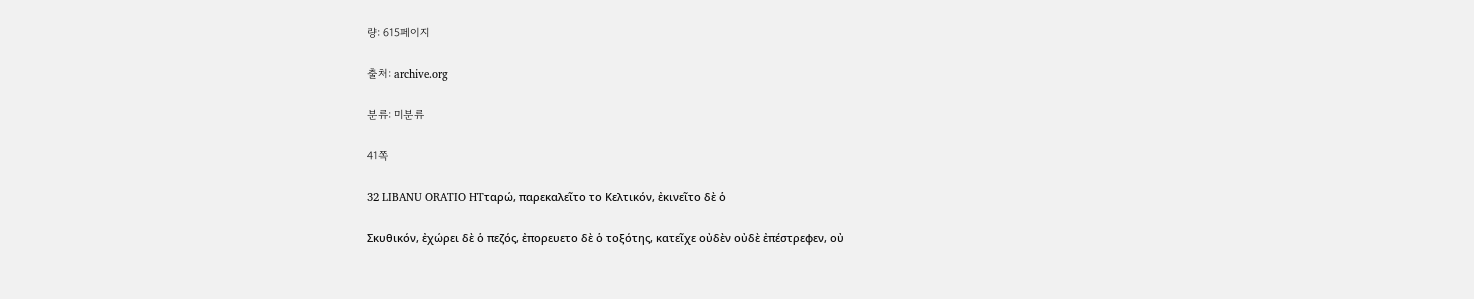량: 615페이지

출처: archive.org

분류: 미분류

41쪽

32 LIBANU ORATIO HTταρώ, παρεκαλεῖτο το Κελτικόν, ἐκινεῖτο δὲ ὁ

Σκυθικόν, ἐχώρει δὲ ὁ πεζός, ἐπορευετο δὲ ὁ τοξότης, κατεῖχε οὐδὲν οὐδὲ ἐπέστρεφεν, οὐ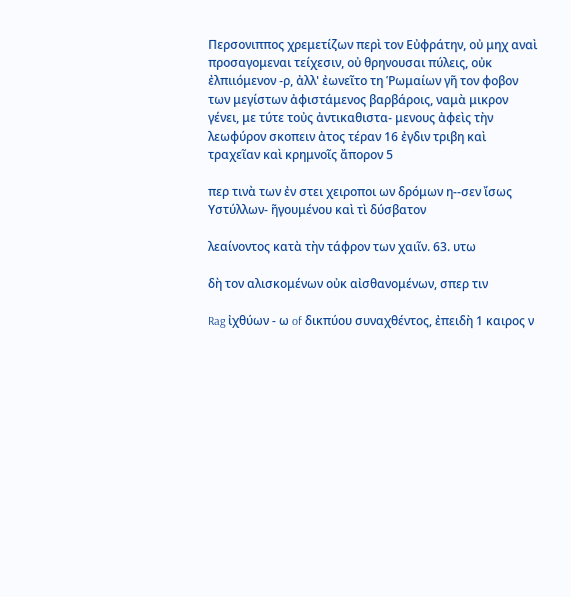Περσονιππος χρεμετίζων περὶ τον Εὐφράτην, οὐ μηχ αναὶ προσαγομεναι τείχεσιν, οὐ θρηνουσαι πύλεις, οὐκ ἐλπιιόμενον -ρ, ἀλλ' ἐωνεῖτο τη Ῥωμαίων γῆ τον φοβον των μεγίστων ἀφιστάμενος βαρβάροις, ναμὰ μικρον γένει, με τύτε τοὐς ἀντικαθιστα- μενους ἀφεὶς τὴν λεωφύρον σκοπειν ἀτος τέραν 16 ἐγδιν τριβη καὶ τραχεῖαν καὶ κρημνοῖς ἄπορον 5

περ τινὰ των ἐν στει χειροποι ων δρόμων η--σεν ἴσως Υστύλλων- ῆγουμένου καὶ τὶ δύσβατον

λεαίνοντος κατὰ τὴν τάφρον των χαιῖν. 63. υτω

δὴ τον αλισκομένων οὐκ αἰσθανομένων, σπερ τιν

Rag ἰχθύων - ω of δικπύου συναχθέντος, ἐπειδὴ 1 καιρος ν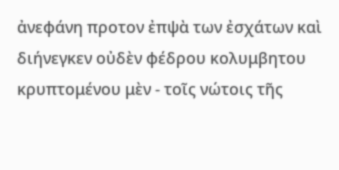ἀνεφάνη προτον ἐπψὰ των ἐσχάτων καὶ διήνεγκεν οὐδὲν φέδρου κολυμβητου κρυπτομένου μὲν - τοῖς νώτοις τῆς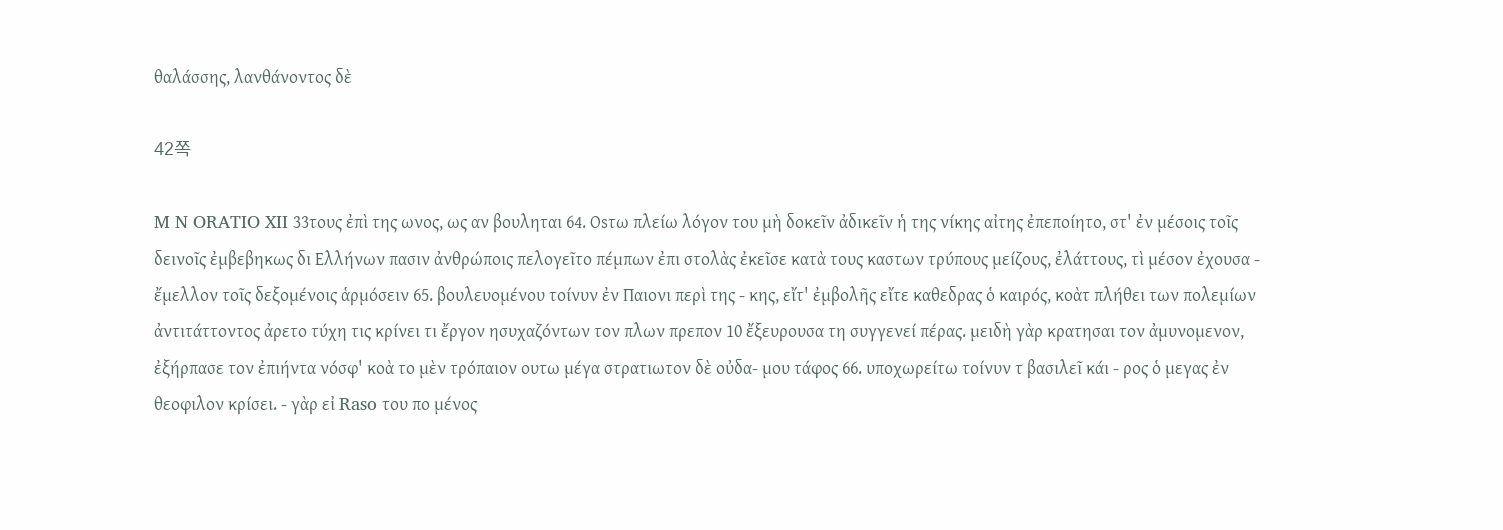θαλάσσης, λανθάνοντος δὲ

42쪽

M N ORATIO XII 33τους ἐπὶ της ωνος, ως αν βουληται 64. Osτω πλείω λόγον του μὴ δοκεῖν ἀδικεῖν ἡ της νίκης αἰτης ἐπεποίητο, στ' ἐν μέσοις τοῖς δεινοῖς ἐμβεβηκως δι Ελλήνων πασιν ἀνθρώποις πελογεῖτο πέμπων ἐπι στολὰς ἐκεῖσε κατὰ τους καστων τρύπους μείζους, ἐλάττους, τὶ μέσον ἐχουσα - ἔμελλον τοῖς δεξομένοις ἁρμόσειν 65. βουλευομένου τοίνυν ἐν Παιονι περὶ της - κης, εἴτ' ἐμβολῆς εἴτε καθεδρας ὁ καιρός, κοὰτ πλήθει των πολεμίων ἀντιτάττοντος ἀρετο τύχη τις κρίνει τι ἔργον ησυχαζόντων τον πλων πρεπον 10 ἔξευρουσα τη συγγενεί πέρας. μειδὴ γὰρ κρατησαι τον ἀμυνομενον, ἐξήρπασε τον ἐπιήντα νόσφ' κοὰ το μὲν τρόπαιον ουτω μέγα στρατιωτον δὲ οὐδα- μου τάφος 66. υποχωρείτω τοίνυν τ βασιλεῖ κάι - ρος ὁ μεγας ἐν θεοφιλον κρίσει. - γὰρ εἰ Raso του πο μένος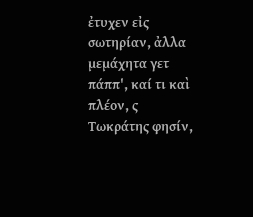ἐτυχεν εἰς σωτηρίαν, ἀλλα μεμάχητα γετ πάππ', καί τι καὶ πλέον, ς Τωκράτης φησίν,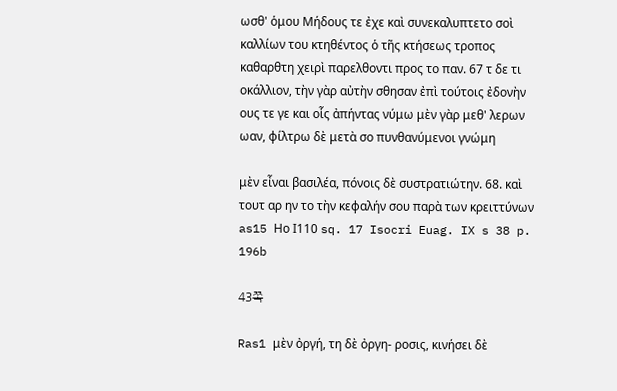ωσθ' ὁμου Μήδους τε ἐχε καὶ συνεκαλυπτετο σοὶ καλλίων του κτηθέντος ὁ τῆς κτήσεως τροπος καθαρθτη χειρὶ παρελθοντι προς το παν. 67 τ δε τι οκάλλιον, τὴν γὰρ αὐτὴν σθησαν ἐπὶ τούτοις ἐδονὴν ους τε γε και οἷς ἀπήντας νύμω μὲν γὰρ μεθ' λερων ωαν, φίλτρω δὲ μετὰ σο πυνθανύμενοι γνώμη

μὲν εἶναι βασιλέα, πόνοις δὲ συστρατιώτην. 68. καὶ τουτ αρ ην το τὴν κεφαλήν σου παρὰ των κρειττύνων as15 Ηο Ι110 sq. 17 Isocri Euag. IX s 38 p. 196b

43쪽

Ras1 μὲν ὀργή, τη δὲ ὀργη- ροσις, κινήσει δὲ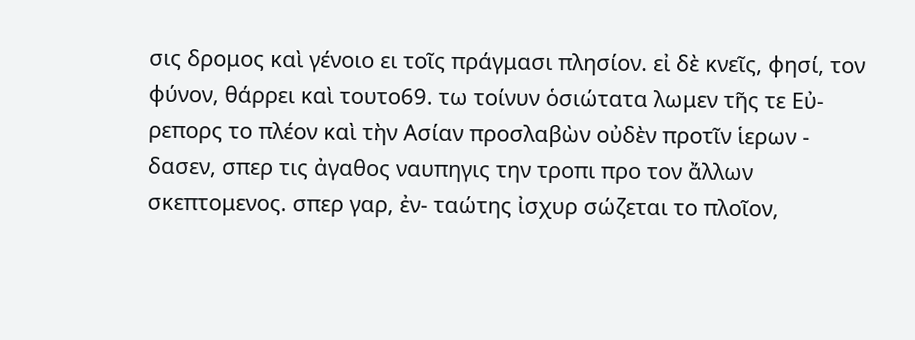σις δρομος καὶ γένοιο ει τοῖς πράγμασι πλησίον. εἰ δὲ κνεῖς, φησί, τον φύνον, θάρρει καὶ τουτο69. τω τοίνυν ὁσιώτατα λωμεν τῆς τε Εὐ- ρεπορς το πλέον καὶ τὴν Ασίαν προσλαβὼν οὐδὲν προτῖν ἱερων - δασεν, σπερ τις ἀγαθος ναυπηγις την τροπι προ τον ἄλλων σκεπτομενος. σπερ γαρ, ἐν- ταώτης ἰσχυρ σώζεται το πλοῖον,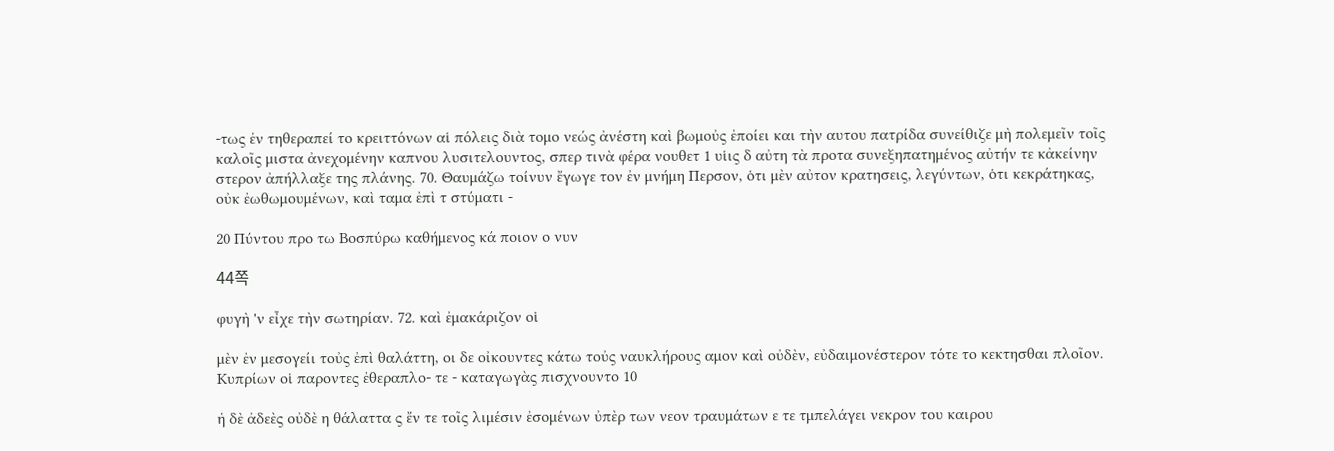-τως ἐν τηθεραπεί το κρειττόνων αἱ πόλεις διὰ τομο νεώς ἀνέστη καὶ βωμοὐς ἐποίει και τὴν αυτου πατρίδα συνείθιζε μὴ πολεμεῖν τοῖς καλοῖς μιστα ἀνεχομένην καπνου λυσιτελουντος, σπερ τινὰ φέρα νουθετ 1 υἱις δ αὐτη τὰ προτα συνεξηπατημένος αὐτήν τε κἀκείνην στερον ἀπήλλαξε της πλάνης. 70. Θαυμάζω τοίνυν ἔγωγε τον ἐν μνήμη Περσον, ὁτι μὲν αὐτον κρατησεις, λεγύντων, ὁτι κεκράτηκας, οὐκ ἐωθωμουμένων, καὶ ταμα ἐπὶ τ στύματι -

20 Πύντου προ τω Βοσπύρω καθήμενος κά ποιον ο νυν

44쪽

φυγὴ 'ν εἶχε τὴν σωτηρίαν. 72. καὶ ἐμακάριζον οἱ

μὲν ἐν μεσογείι τοὐς ἐπὶ θαλάττη, οι δε οἰκουντες κάτω τοὐς ναυκλήρους αμον καὶ οὐδὲν, εὐδαιμονέστερον τότε το κεκτησθαι πλοῖον. Κυπρίων οἱ παροντες ἐθεραπλο- τε - καταγωγὰς πισχνουντο 10

ἡ δὲ ἀδεὲς οὐδὲ η θάλαττα ς ἔν τε τοῖς λιμέσιν ἐσομένων ὐπὲρ των νεον τραυμάτων ε τε τμπελάγει νεκρον του καιρου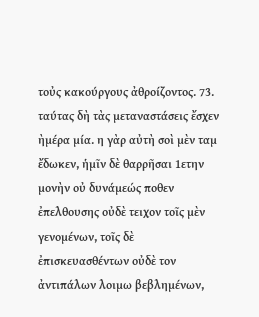τοὐς κακούργους ἀθροίζοντος. 73. ταύτας δὴ τὰς μεταναστάσεις ἔσχεν ὴμέρα μία. η γὰρ αὐτὴ σοὶ μὲν ταμ ἔδωκεν, ἡμῖν δὲ θαρρῆσαι 1ετην μονὴν οὐ δυνάμεώς ποθεν ἐπελθουσης οὐδὲ τειχον τοῖς μὲν γενομένων, τοῖς δὲ ἐπισκευασθέντων οὐδὲ τον ἀντιπάλων λοιμω βεβλημένων,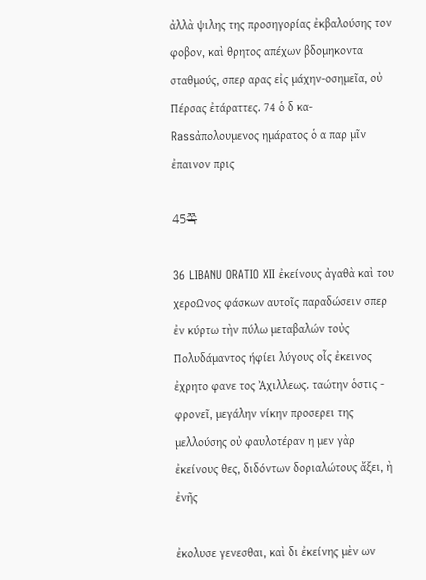ἀλλὰ ψιλης της προσηγορίας ἐκβαλούσης τον φοβον, καὶ θρητος απέχων βδομηκοντα σταθμούς, σπερ αρας εἰς μάχην-οσημεῖα, οὐ Πέρσας ἐτάραττες. 74 ὁ δ κα- Rassἀπολουμενος ημάρατος ὁ α παρ μῖν ἐπαινον πρις

45쪽

36 LIBANU ORATIO XII ἐκείνους ἀγαθὰ καὶ του χεροΩνος φάσκων αυτοῖς παραδώσειν σπερ ἐν κύρτω τὴν πύλω μεταβαλών τοὐς Πολυδάμαντος ήφίει λύγους οἷς ἐκεινος ἐχρητο φανε τος Ἀχιλλεως. ταώτην ὁστις - φρονεῖ, μεγάλην νίκην προσερει της μελλούσης οὐ φαυλοτέραν η μεν γὰρ ἐκείνους θες, διδόντων δοριαλώτους ἄξει, ὴ ἐνῆς

ἐκολυσε γενεσθαι, καὶ δι ἐκείνης μὲν ων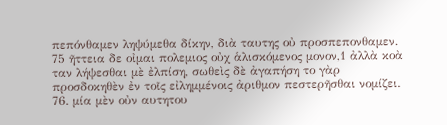πεπόνθαμεν ληψύμεθα δίκην, διὰ ταυτης οὐ προσπεπονθαμεν. 75 ῆττεια δε οἰμαι πολεμιος οὐχ ἁλισκόμενος μονον,1 ἀλλὰ κοὰ ταν λήψεσθαι μὲ ἐλπίση, σωθεὶς δὲ ἀγαπήση το γὰρ προσδοκηθὲν ἐν τοῖς εἰλημμένοις ἀριθμον πεστερῆσθαι νομίζει. 76. μία μὲν οὐν αυτητου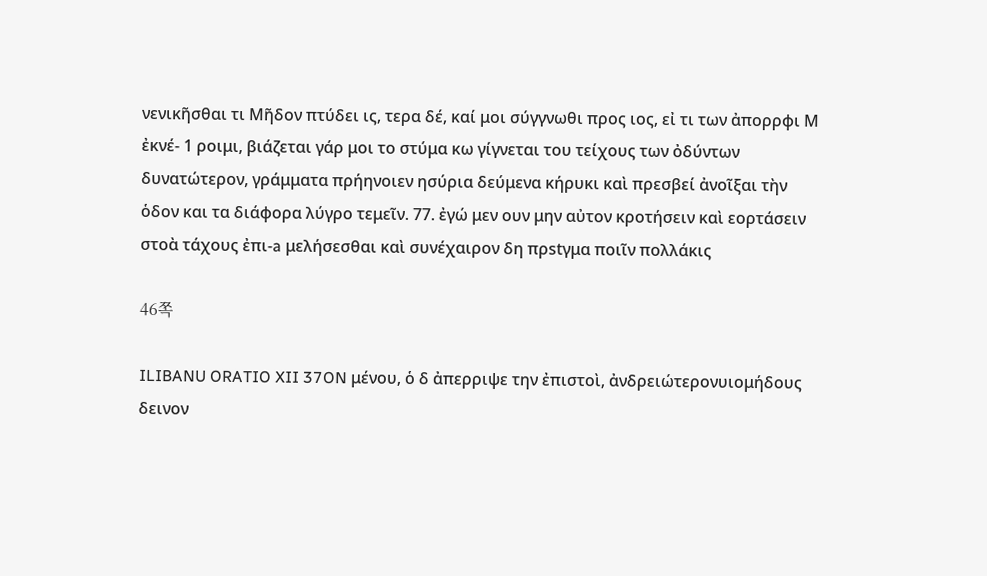νενικῆσθαι τι Μῆδον πτύδει ις, τερα δέ, καί μοι σύγγνωθι προς ιος, εἰ τι των ἀπορρφι Μ ἐκνέ- 1 ροιμι, βιάζεται γάρ μοι το στύμα κω γίγνεται του τείχους των ὀδύντων δυνατώτερον, γράμματα πρήηνοιεν ησύρια δεύμενα κήρυκι καὶ πρεσβεί ἀνοῖξαι τὴν ὁδον και τα διάφορα λύγρο τεμεῖν. 77. ἐγώ μεν ουν μην αὐτον κροτήσειν καὶ εορτάσειν στοὰ τάχους ἐπι-a μελήσεσθαι καὶ συνέχαιρον δη πρstγμα ποιῖν πολλάκις

46쪽

ILIBANU ORATIO XII 37ON μένου, ὁ δ ἀπερριψε την ἐπιστοὶ, ἀνδρειώτερονυιομήδους δεινον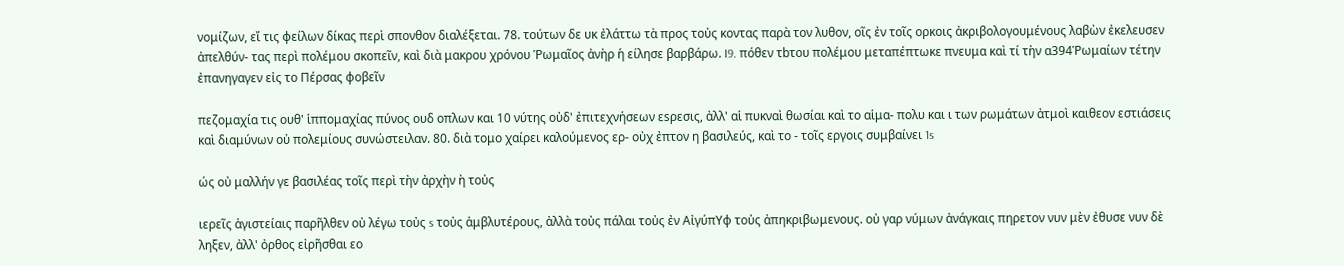νομίζων, εἴ τις φείλων δίκας περὶ σπονθον διαλέξεται. 78. τούτων δε υκ ἐλάττω τὰ προς τοὐς κοντας παρὰ τον λυθον, οῖς ἐν τοῖς ορκοις ἀκριβολογουμένους λαβὼν ἐκελευσεν ἀπελθύν- τας περὶ πολέμου σκοπεῖν, καὶ διὰ μακρου χρόνου Ῥωμαῖος ἀνὴρ ἡ είλησε βαρβάρω. I9. πόθεν τbτου πολέμου μεταπέπτωκε πνευμα καὶ τί τὴν α394Ῥωμαίων τέτην ἐπανηγαγεν εἰς το Πέρσας φοβεῖν

πεζομαχία τις ουθ' ἱππομαχίας πύνος ουδ οπλων και 10 νύτης οὐδ' ἐπιτεχνήσεων εsρεσις, ἀλλ' αἱ πυκναὶ θωσίαι καὶ το αἱμα- πολυ και ι των ρωμάτων ἀτμοὶ καιθεον εστιάσεις καὶ διαμύνων οὐ πολεμίους συνώστειλαν. 80. διὰ τομο χαίρει καλούμενος ερ- οὐχ ἐπτον η βασιλεύς, καὶ το - τοῖς εργοις συμβαίνει 1s

ώς οὐ μαλλήν γε βασιλέας τοῖς περὶ τὴν ἀρχὴν ὴ τοὐς

ιερεῖς ἁγιστείαις παρῆλθεν οὐ λέγω τοὐς s τοὐς ἀμβλυτέρους, ἀλλὰ τοὐς πάλαι τοὐς ἐν ΑἰγύπYφ τοὐς ἀπηκριβωμενους. οὐ γαρ νύμων ἀνάγκαις πηρετον νυν μὲν ἐθυσε νυν δὲ ληξεν, ἀλλ' ὀρθος εἰρῆσθαι εο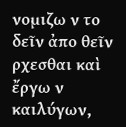νομιζω ν το δεῖν ἀπο θεῖν ρχεσθαι καὶ ἔργω ν καιλύγων,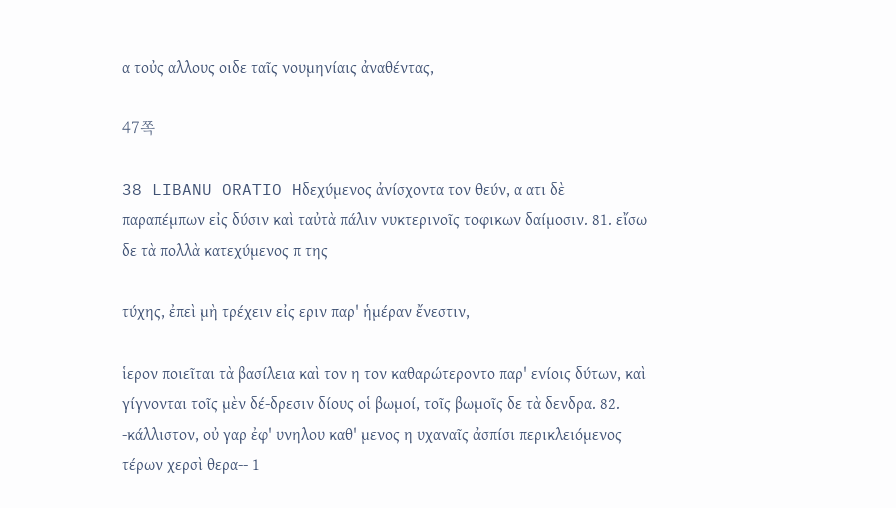α τοὐς αλλους οιδε ταῖς νουμηνίαις ἀναθέντας,

47쪽

38 LIBANU ORATIO Hδεχύμενος ἀνίσχοντα τον θεύν, α ατι δὲ παραπέμπων εἰς δύσιν καὶ ταὐτὰ πάλιν νυκτερινοῖς τοφικων δαίμοσιν. 81. εἴσω δε τὰ πολλὰ κατεχύμενος π της

τύχης, ἐπεὶ μὴ τρέχειν εἰς εριν παρ' ἡμέραν ἔνεστιν,

ἱερον ποιεῖται τὰ βασίλεια καὶ τον η τον καθαρώτεροντο παρ' ενίοις δύτων, καὶ γίγνονται τοῖς μὲν δέ-δρεσιν δίους οἱ βωμοί, τοῖς βωμοῖς δε τὰ δενδρα. 82. -κάλλιστον, οὐ γαρ ἐφ' υνηλου καθ' μενος η υχαναῖς ἀσπίσι περικλειόμενος τέρων χερσὶ θερα-- 1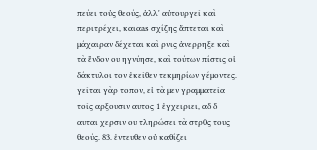πεύει τοὐς θεούς, ἀλλ' αὐτουργεῖ καὶ περιτρέχει, καιαas σχίζης ἄπτεται καὶ μάχαιραν δέχεται καὶ ρνις ἀνερρηξε καὶ τὰ ἔνδον ου ηγνύησε, καὶ τούτων πίστις οἱ δάκτυλοι τον ἐκεῖθεν τεκμηρίων γέμοντες. γεῖται γὰρ τοπον, εἰ τὰ μεν γραμματεῖα τοῖς αρξουσιν αυτος 1 ἐγχειριει, αδ δ αυται χερσιν ου τληρώσει τὰ στρ0ς τους θεούς. 83. ἐντευθεν οὐ καθίζει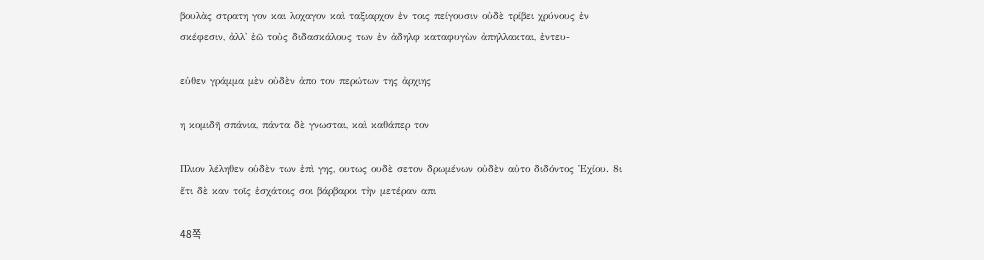βουλὰς στρατη γον και λοχαγον καὶ ταξιαρχον ἐν τοις πείγουσιν οὐδὲ τρίβει χρύνους ἐν σκέφεσιν, ἀλλ' ἐῶ τοὐς διδασκάλους των ἐν ἀδηλφ καταφυγὼν ἀπηλλακται, ἐντευ-

εὐθεν γράμμα μὲν οὐδὲν ἀπο τον περώτων της ἀρχιης

η κομιδῆ σπάνια, πάντα δὲ γνωσται, καὶ καθάπερ τον

Πλιον λέληθεν οὐδὲν των ἐπὶ γης, ουτως ουδὲ σετον δρωμένων οὐδὲν αὐτο διδόντος Ἐχίου. 8ι ἔτι δὲ καν τοῖς ἐσχάτοις σοι βάρβαροι τὴν μετέραν απι

48쪽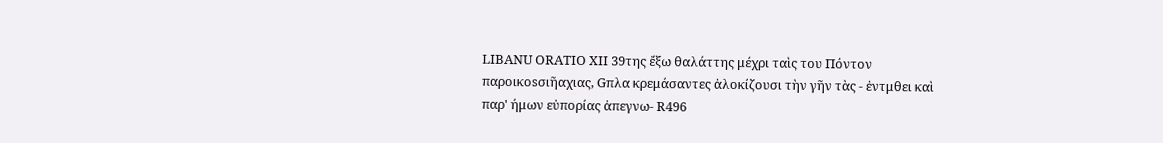LIBANU ORATIO XII 39της ἔξω θαλάττης μέχρι ταὶς του Πόντον παροικοsσιῆαχιας, Gπλα κρεμάσαντες ἀλοκίζουσι τὴν γῆν τὰς - ἐντμθει καὶ παρ' ήμων εὐπορίας ἀπεγνω- R496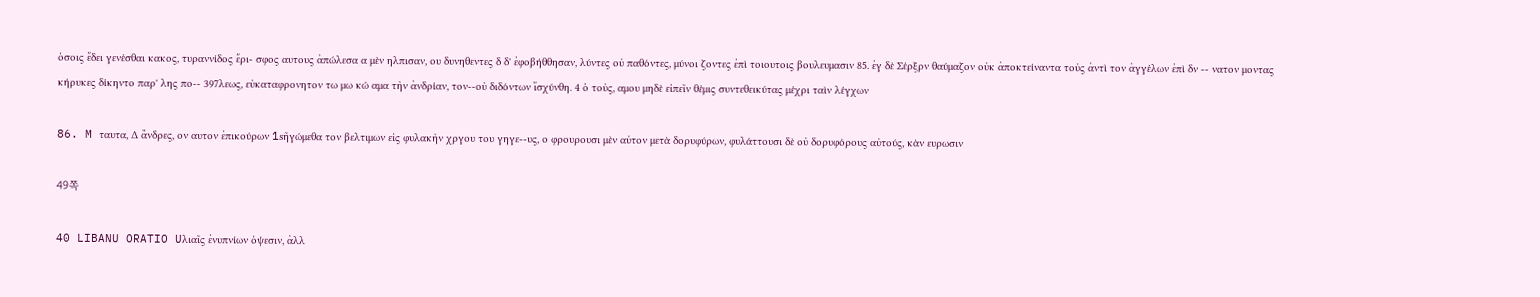ὁσοις ἔδει γενέσθαι κακος, τυραννίδος ἔρι- σφος αυτους ἀπώλεσα α μὲν ηλπισαν, ου δυνηθεντες δ δ' ἐφοβήθθησαν, λύντες οὐ παθόντες, μύνοι ζοντες ἐπὶ τοιουτοις βουλευμασιν 85. ἐγ δὲ Σέρξρν θαύμαζον οὐκ ἀποκτείναντα τοὐς ἀντὶ τον ἀγγέλων ἐπὶ δν -- νατον μοντας κήρυκες δίκηντο παρ' λης πο-- 397λεως, εὐκαταφρονητον τω μω κώ αμα τὴν ἀνδρίαν, τον--οὐ διδόντων ἴσχύνθη. 4 ὁ τοὐς, αμου μηδὲ εἰπεῖν θέμις συντεθεικύτας μέχρι ταὶν λέγχων

86. M ταυτα, Δ ἄνδρες, ον αυτον ἐπικούρων 1sῆγώμεθα τον βελτιμων εἰς φυλακὴν χργου του γηγε--υς, ο φρουρουσι μὲν αὐτον μετὰ δορυφύρων, φυλάττουσι δὲ οὐ δορυφόρους αὐτούς, κὰν ευρωσιν

49쪽

40 LIBANU ORATIO Uλιαῖς ἐνυπνίων ὁψεσιν, ἀλλ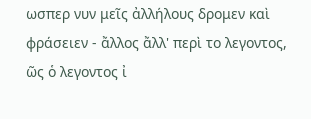ωσπερ νυν μεῖς ἀλλήλους δρομεν καὶ φράσειεν - ἄλλος ἄλλ' περὶ το λεγοντος, ῶς ὁ λεγοντος ἰ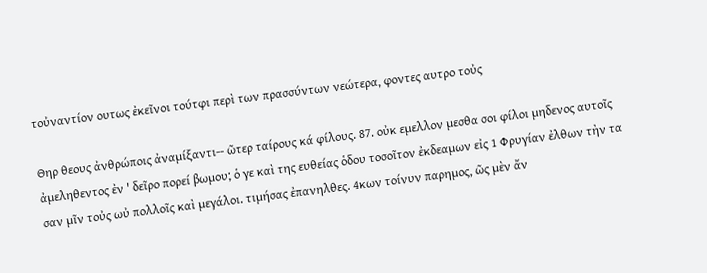τοὐναντίον ουτως ἐκεῖνοι τούτφι περὶ των πρασσύντων νεώτερα, φοντες αυτρο τοὐς

Θηρ θεους ἀνθρώποις ἀναμίξαντι-- ῶτερ ταίρους κά φίλους. 87. οὐκ εμελλον μεσθα σοι φίλοι μηδενος αυτοῖς ἀμεληθεντος ἐν ' δεῖρο πορεί βωμου; ὁ γε καὶ της ευθείας ὁδου τοσοῖτον ἐκδεαμων εἰς 1 Φρυγίαν ἐλθων τὴν τα σαν μῖν τοὐς ωὐ πολλοῖς καὶ μεγάλοι. τιμήσας ἐπανηλθες. 4κων τοίνυν παρημος, ῶς μὲν ἄν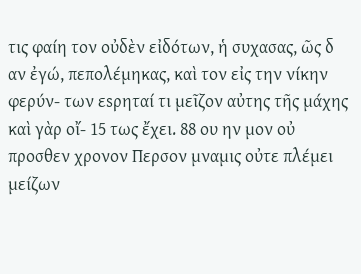τις φαίη τον οὐδὲν εἰδότων, ἡ συχασας, ῶς δ αν ἐγώ, πεπολέμηκας, καὶ τον εἰς την νίκην φερύν- των εsρηταί τι μεῖζον αὐτης τῆς μάχης καὶ γὰρ οἴ- 15 τως ἔχει. 88 ου ην μον οὐ προσθεν χρονον Περσον μναμις οὐτε πλέμει μείζων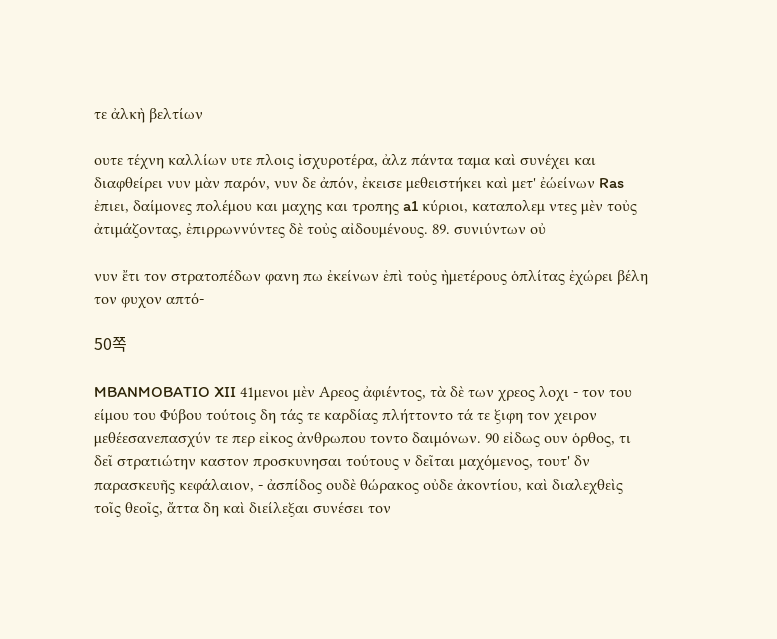τε ἀλκὴ βελτίων

ουτε τέχνη καλλίων υτε πλοις ἰσχυροτέρα, ἀλz πάντα ταμα καὶ συνέχει και διαφθείρει νυν μὰν παρόν, νυν δε ἀπόν, ἐκεισε μεθειστήκει καὶ μετ' ἐώείνων Ras ἐπιει, δαίμονες πολέμου και μαχης και τροπης a1 κύριοι, καταπολεμ ντες μὲν τοὐς ἀτιμάζοντας, ἐπιρρωννύντες δὲ τοὐς αἰδουμένους. 89. συνιύντων οὐ

νυν ἔτι τον στρατοπέδων φανη πω ἐκείνων ἐπὶ τοὐς ὴμετέρους ὁπλίτας ἐχώρει βέλη τον φυχον απτό-

50쪽

MBANMOBATIO XII 41μενοι μὲν Αρεος ἀφιέντος, τὰ δὲ των χρεος λοχι - τον του είμου του Φύβου τούτοις δη τάς τε καρδίας πλήττοντο τά τε ξιφη τον χειρον μεθέεσανεπασχύν τε περ εἰκος ἀνθρωπου τοντο δαιμόνων. 90 εἰδως ουν ὁρθος, τι δεῖ στρατιώτην καστον προσκυνησαι τούτους ν δεῖται μαχόμενος, τουτ' δν παρασκευῆς κεφάλαιον, - ἀσπίδος ουδὲ θώρακος οὐδε ἀκοντίου, καὶ διαλεχθεὶς τοῖς θεοῖς, ἄττα δη καὶ διείλεξαι συνέσει τον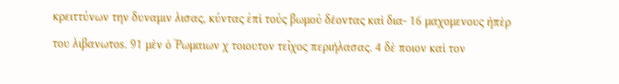κρειττύνων την δυναμιν λισας, κύντας ἐπὶ τοὐς βωμοὐ δέοντας καὶ δια- 16 μαχομενους ἡπὲρ του λιβανωτos. 91 μὲν ὁ Ῥωμαιων χ τοιουτον τεῖχος περιήλασας. 4 δὲ ποιον καὶ τον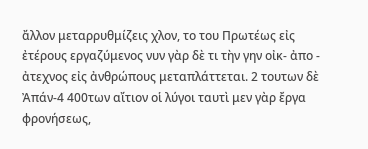ἄλλον μεταρρυθμίζεις χλον, το του Πρωτέως εἰς ἐτέρους εργαζύμενος νυν γὰρ δὲ τι τὴν γην οἰκ- ἀπο - ἀτεχνος εἰς ἀνθρώπους μεταπλάττεται. 2 τουτων δὲ Ἀπάν-4 400των αἴτιον οἱ λύγοι ταυτὶ μεν γὰρ ἔργα φρονήσεως,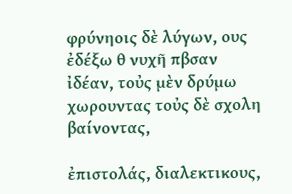φρύνηοις δὲ λύγων, ους ἐδέξω θ νυχῆ πβσαν ἰδέαν, τοὐς μὲν δρύμω χωρουντας τοὐς δὲ σχολη βαίνοντας,

ἐπιστολάς, διαλεκτικους,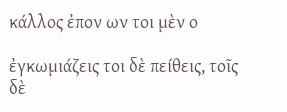κάλλος ἐπον ων τοι μὲν ο

ἐγκωμιάζεις τοι δὲ πείθεις, τοῖς δὲ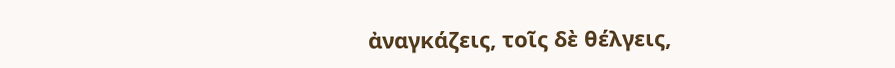ἀναγκάζεις, τοῖς δὲ θέλγεις,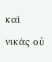καὶ νικὰς οὐ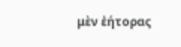μὲν ἐήτορας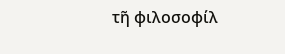τῆ φιλοσοφίλ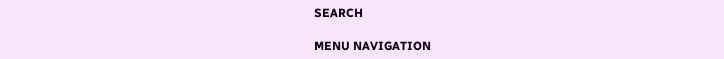SEARCH

MENU NAVIGATION